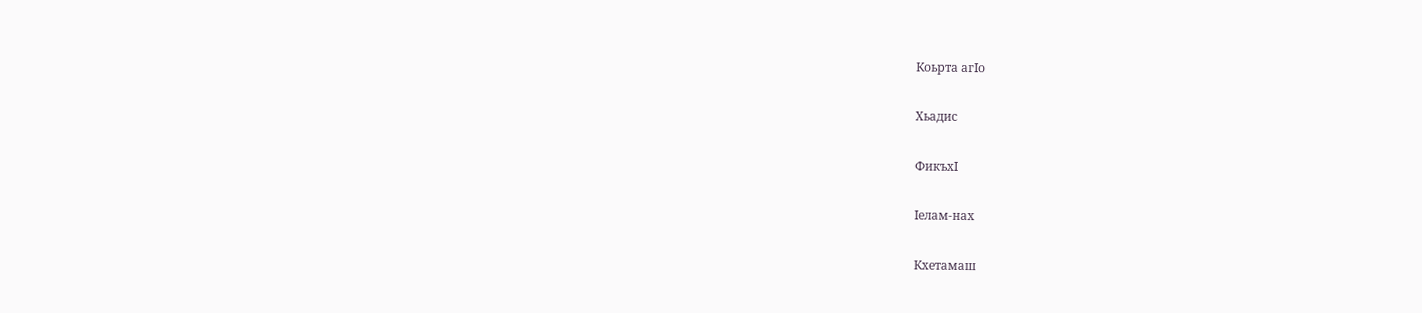Коьрта агIо

Хьадис

ФикъхI

Iелам-нах

Кхетамаш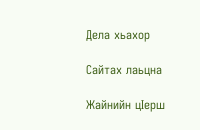Дела хьахор

Сайтах лаьцна

Жайнийн цIерш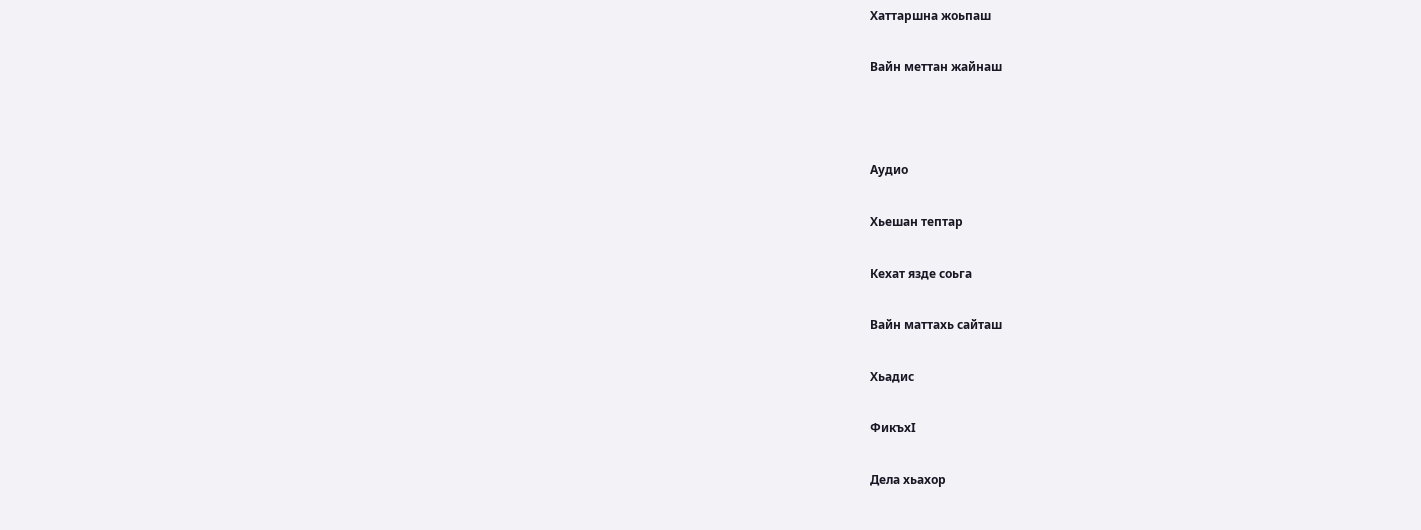Хаттаршна жоьпаш

Вайн меттан жайнаш



Аудио

Хьешан тептар

Кехат язде соьга

Вайн маттахь сайташ

Хьадис

ФикъхI

Дела хьахор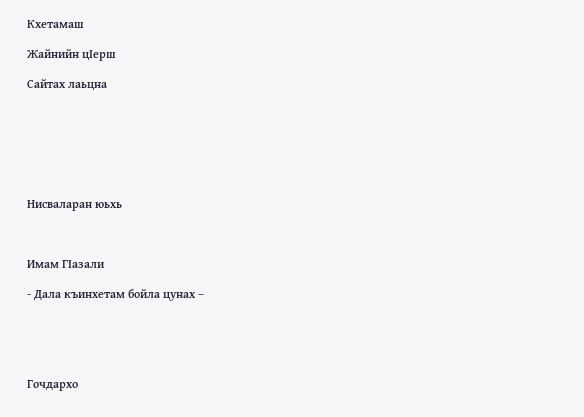Кхетамаш

Жайнийн цIерш

Сайтах лаьцна







Нисваларан юьхь



Имам ГIазали

- Дала къинхетам бойла цунах –





Гочдархо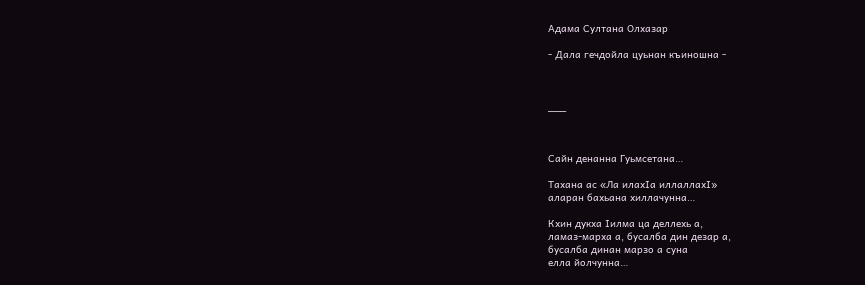Адама Султана Олхазар

- Дала гечдойла цуьнан къиношна -



___



Сайн денанна Гуьмсетана…

Тахана ас «Ла илахIа иллаллахI»
аларан бахьана хиллачунна…

Кхин дукха Iилма ца деллехь а,
ламаз-марха а, бусалба дин дезар а,
бусалба динан марзо а суна
елла йолчунна…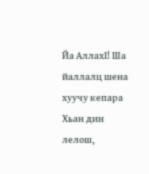Йа АллахI! Ша йаллалц шена хуучу кепара
Хьан дин лелош,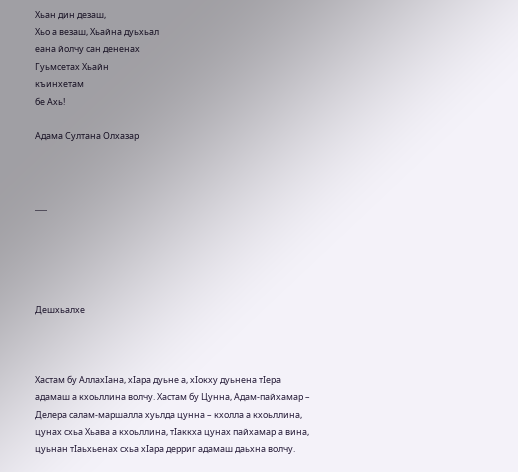Хьан дин дезаш,
Хьо а везаш, Хьайна дуьхьал
еана йолчу сан дененах
Гуьмсетах Хьайн
къинхетам
бе Ахь!

Адама Султана Олхазар



___





Дешхьалхе



Хастам бу АллахIана, хIара дуьне а, хIокху дуьнена тIера адамаш а кхоьллина волчу. Хастам бу Цунна, Адам-пайхамар – Делера салам-маршалла хуьлда цунна – кхолла а кхоьллина, цунах схьа Хьава а кхоьллина, тIаккха цунах пайхамар а вина, цуьнан тIаьхьенах схьа хIара дерриг адамаш даьхна волчу.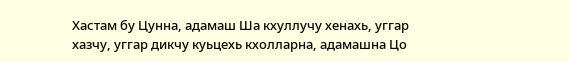Хастам бу Цунна, адамаш Ша кхуллучу хенахь, уггар хазчу, уггар дикчу куьцехь кхолларна, адамашна Цо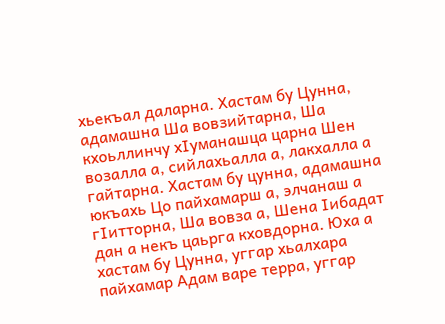хьекъал даларна. Хастам бу Цунна, адамашна Ша вовзийтарна, Ша кхоьллинчу хIуманашца царна Шен возалла а, сийлахьалла а, лакхалла а гайтарна. Хастам бу цунна, адамашна юкъахь Цо пайхамарш а, элчанаш а гIитторна, Ша вовза а, Шена Iибадат дан а некъ цаьрга кховдорна. Юха а хастам бу Цунна, уггар хьалхара пайхамар Адам варе терра, уггар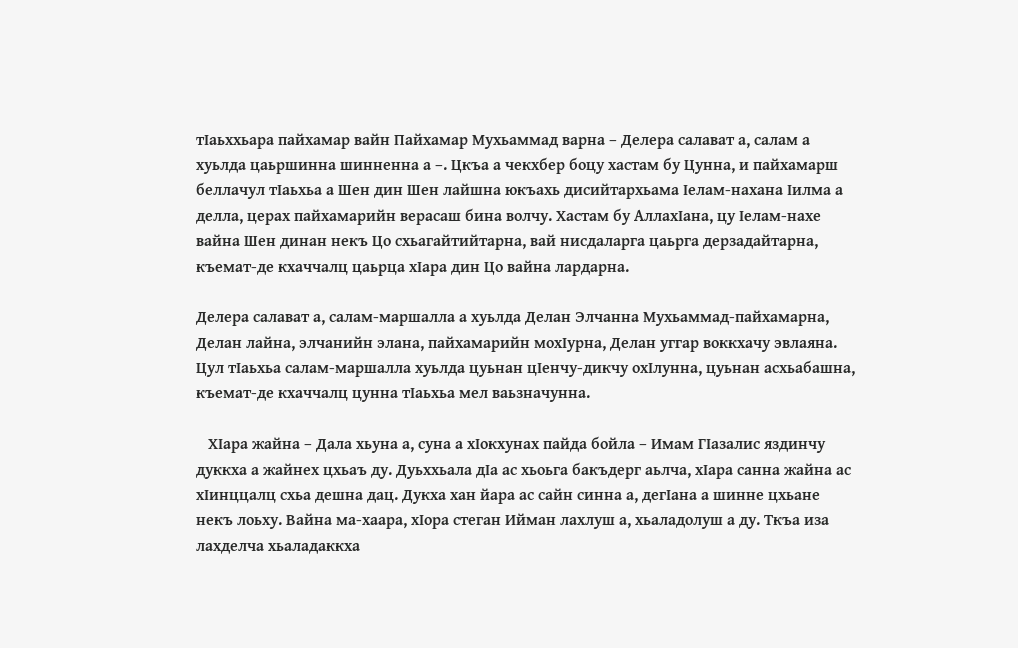тIаьххьара пайхамар вайн Пайхамар Мухьаммад варна – Делера салават а, салам а хуьлда цаьршинна шинненна а –. Цкъа а чекхбер боцу хастам бу Цунна, и пайхамарш беллачул тIаьхьа а Шен дин Шен лайшна юкъахь дисийтархьама Iелам-нахана Iилма а делла, церах пайхамарийн верасаш бина волчу. Хастам бу АллахIана, цу Iелам-нахе вайна Шен динан некъ Цо схьагайтийтарна, вай нисдаларга цаьрга дерзадайтарна, къемат-де кхаччалц цаьрца хIара дин Цо вайна лардарна.

Делера салават а, салам-маршалла а хуьлда Делан Элчанна Мухьаммад-пайхамарна, Делан лайна, элчанийн элана, пайхамарийн мохIурна, Делан уггар воккхачу эвлаяна. Цул тIаьхьа салам-маршалла хуьлда цуьнан цIенчу-дикчу охIлунна, цуьнан асхьабашна, къемат-де кхаччалц цунна тIаьхьа мел ваьзначунна.

   ХIара жайна – Дала хьуна а, суна а хIокхунах пайда бойла – Имам ГIазалис яздинчу дуккха а жайнех цхьаъ ду. Дуьххьала дIа ас хьоьга бакъдерг аьлча, хIара санна жайна ас хIинццалц схьа дешна дац. Дукха хан йара ас сайн синна а, дегIана а шинне цхьане некъ лоьху. Вайна ма-хаара, хIора стеган Ийман лахлуш а, хьаладолуш а ду. Ткъа иза лахделча хьаладаккха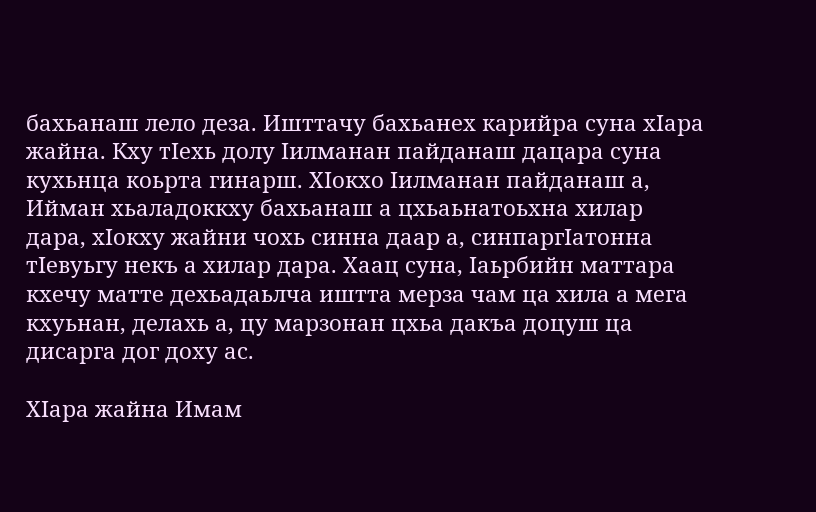бахьанаш лело деза. Ишттачу бахьанех карийра суна хIара жайна. Кху тIехь долу Iилманан пайданаш дацара суна кухьнца коьрта гинарш. ХIокхо Iилманан пайданаш а, Ийман хьаладоккху бахьанаш а цхьаьнатоьхна хилар дара, хIокху жайни чохь синна даар а, синпаргIатонна тIевуьгу некъ а хилар дара. Хаац суна, Iаьрбийн маттара кхечу матте дехьадаьлча иштта мерза чам ца хила а мега кхуьнан, делахь а, цу марзонан цхьа дакъа доцуш ца дисарга дог доху ас.

ХIара жайна Имам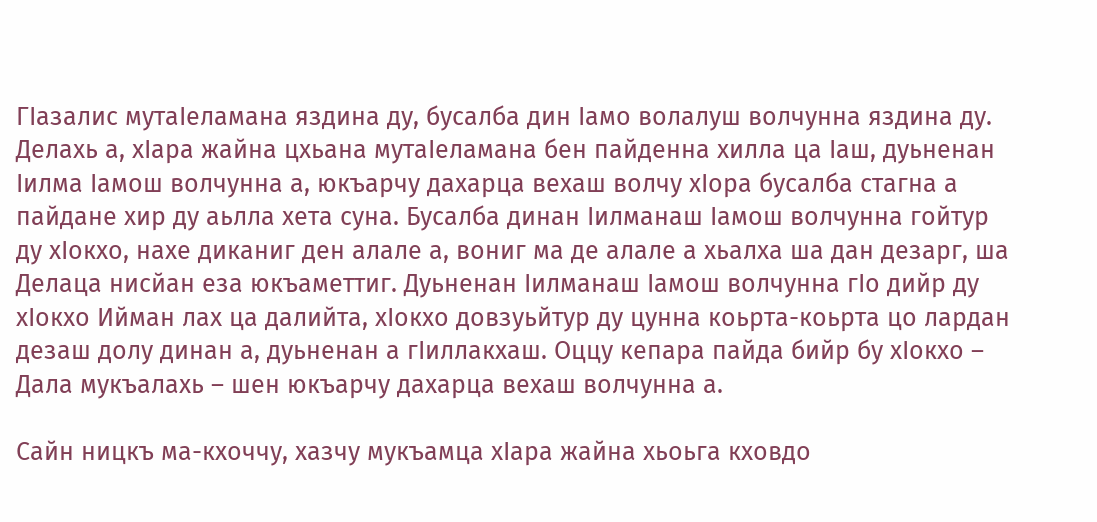ГIазалис мутаIеламана яздина ду, бусалба дин Iамо волалуш волчунна яздина ду. Делахь а, хIара жайна цхьана мутаIеламана бен пайденна хилла ца Iаш, дуьненан Iилма Iамош волчунна а, юкъарчу дахарца вехаш волчу хIора бусалба стагна а пайдане хир ду аьлла хета суна. Бусалба динан Iилманаш Iамош волчунна гойтур ду хIокхо, нахе диканиг ден алале а, вониг ма де алале а хьалха ша дан дезарг, ша Делаца нисйан еза юкъаметтиг. Дуьненан Iилманаш Iамош волчунна гIо дийр ду хIокхо Ийман лах ца далийта, хIокхо довзуьйтур ду цунна коьрта-коьрта цо лардан дезаш долу динан а, дуьненан а гIиллакхаш. Оццу кепара пайда бийр бу хIокхо – Дала мукъалахь – шен юкъарчу дахарца вехаш волчунна а.

Сайн ницкъ ма-кхоччу, хазчу мукъамца хIара жайна хьоьга кховдо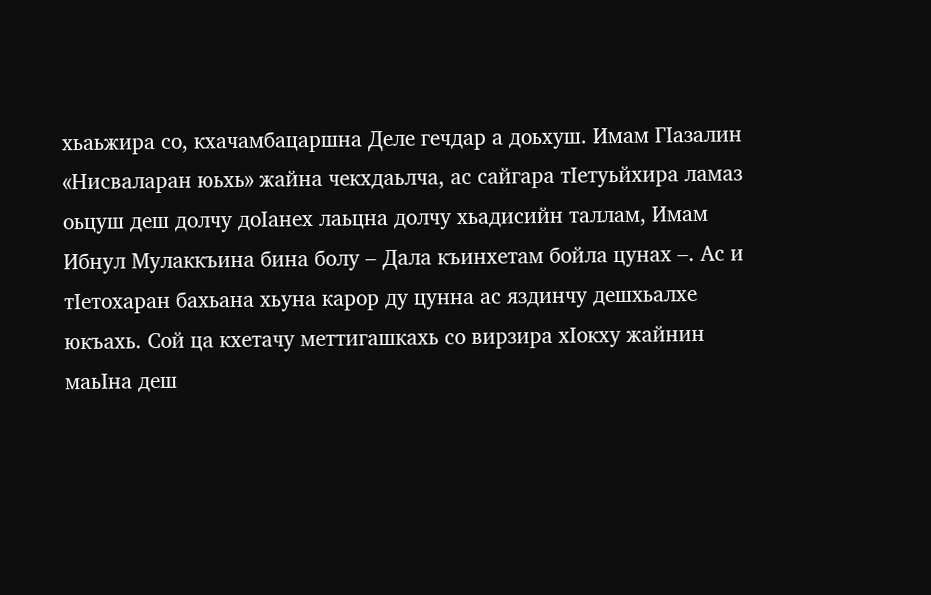хьаьжира со, кхачамбацаршна Деле гечдар а доьхуш. Имам ГIазалин «Нисваларан юьхь» жайна чекхдаьлча, ас сайгара тIетуьйхира ламаз оьцуш деш долчу доIанех лаьцна долчу хьадисийн таллам, Имам Ибнул Мулаккъина бина болу – Дала къинхетам бойла цунах –. Ас и тIетохаран бахьана хьуна карор ду цунна ас яздинчу дешхьалхе юкъахь. Сой ца кхетачу меттигашкахь со вирзира хIокху жайнин маьIна деш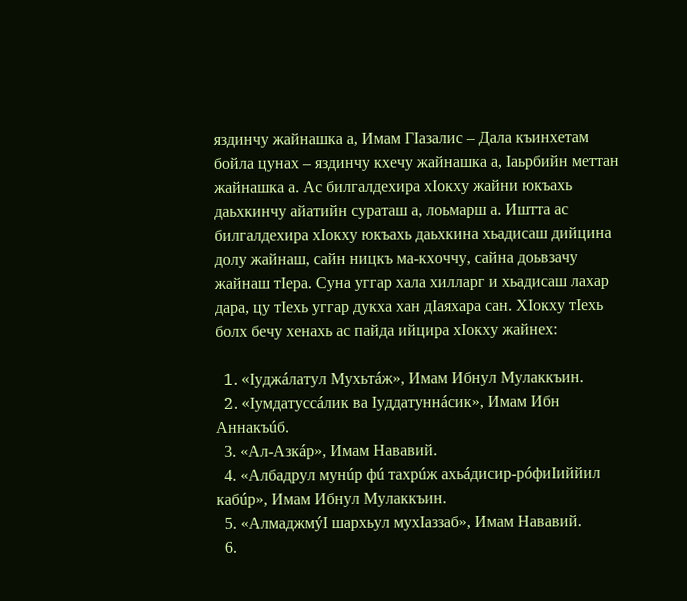яздинчу жайнашка а, Имам ГIазалис – Дала къинхетам бойла цунах – яздинчу кхечу жайнашка а, Iаьрбийн меттан жайнашка а. Ас билгалдехира хIокху жайни юкъахь даьхкинчу айатийн сураташ а, лоьмарш а. Иштта ас билгалдехира хIокху юкъахь даьхкина хьадисаш дийцина долу жайнаш, сайн ницкъ ма-кхоччу, сайна доьвзачу жайнаш тIера. Суна уггар хала хилларг и хьадисаш лахар дара, цу тIехь уггар дукха хан дIаяхара сан. ХIокху тIехь болх бечу хенахь ас пайда ийцира хIокху жайнех:

  1. «Iуджáлатул Мухьтáж», Имам Ибнул Мулаккъин.
  2. «Iумдатуссáлик ва Iуддатуннáсик», Имам Ибн Аннакъúб.
  3. «Ал-Азкáр», Имам Нававий.
  4. «Албадрул мунúр фú тахрúж ахьáдисир-рóфиIиййил кабúр», Имам Ибнул Мулаккъин.
  5. «АлмаджмýI шархьул мухIаззаб», Имам Нававий.
  6.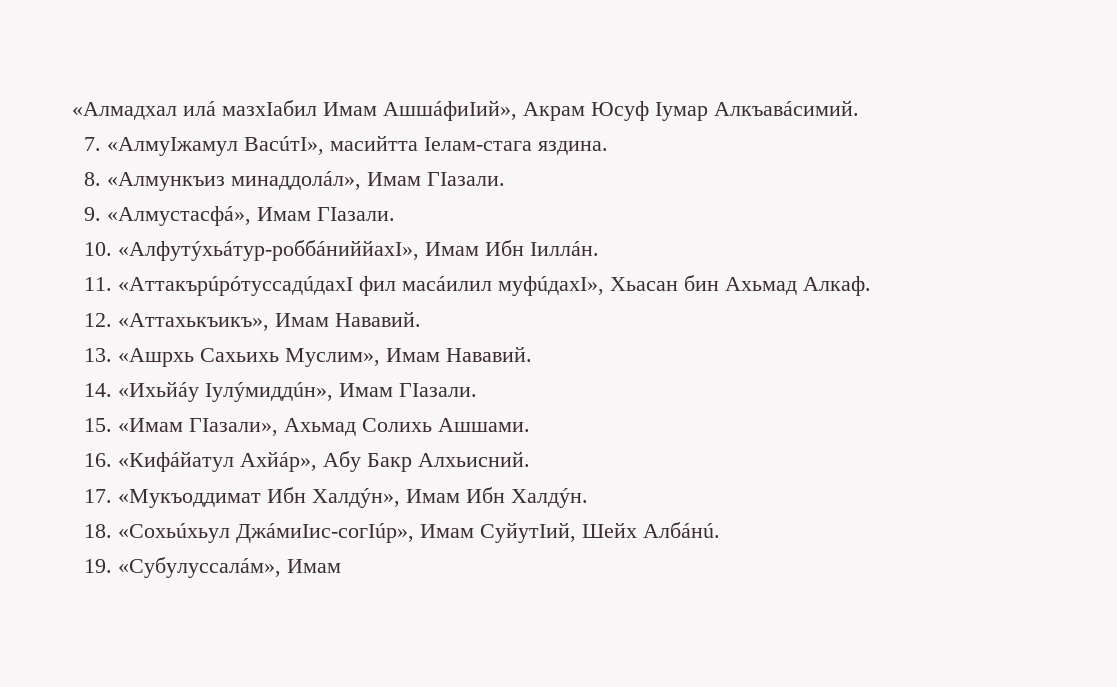«Алмадхал илá мазхIабил Имам АшшáфиIий», Акрам Юсуф Iумар Алкъавáсимий.
  7. «АлмуIжамул ВасúтI», масийтта Iелам-стага яздина.
  8. «Алмункъиз минаддолáл», Имам ГIазали.
  9. «Алмустасфá», Имам ГIазали.
  10. «Алфутýхьáтур-роббáниййахI», Имам Ибн Iиллáн.
  11. «АттакърúрóтуссадúдахI фил масáилил муфúдахI», Хьасан бин Ахьмад Алкаф.
  12. «Аттахькъикъ», Имам Нававий.
  13. «Ашрхь Сахьихь Муслим», Имам Нававий.
  14. «Ихьйáу Iулýмиддúн», Имам ГIазали.
  15. «Имам ГIазали», Ахьмад Солихь Ашшами.
  16. «Кифáйатул Ахйáр», Абу Бакр Алхьисний.
  17. «Мукъоддимат Ибн Халдýн», Имам Ибн Халдýн.
  18. «Сохьúхьул ДжáмиIис-согIúр», Имам СуйутIий, Шейх Албáнú.
  19. «Субулуссалáм», Имам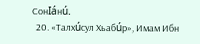СонIáнú.
  20. «Талхúсул Хьабúр», Имам Ибн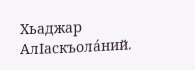Хьаджар АлIаскъолáний.